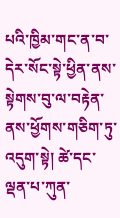པའི་ཁྱིམ་གང་ན་བ་དེར་སོང་སྟེ་ཕྱིན་ནས་སྟེགས་བུ་ལ་བརྟེན་ནས་ཕྱོགས་གཅིག་ཏུ་འདུག་སྟེ། ཚེ་དང་ལྡན་པ་ཀུན་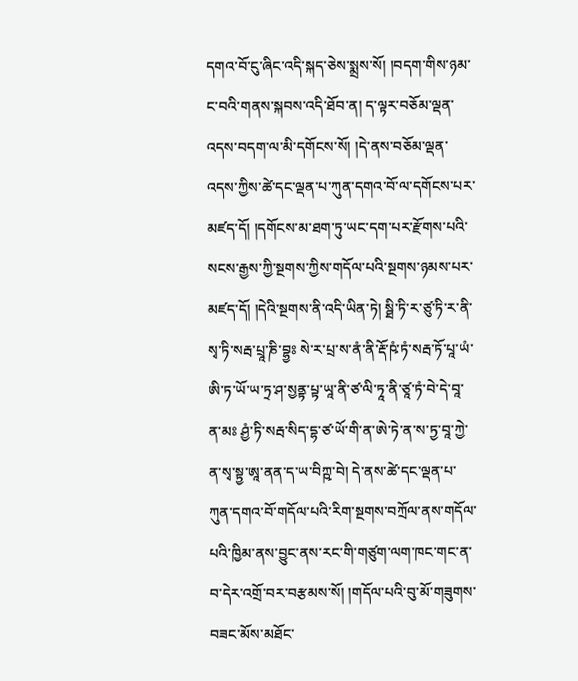དགའ་བོ་ངུ་ཞིང་འདི་སྐད་ཅེས་སྨྲས་སོ། །བདག་གིས་ཉམ་ང་བའི་གནས་སྐབས་འདི་ཐོབ་ན། ད་ལྟར་བཅོམ་ལྡན་འདས་བདག་ལ་མི་དགོངས་སོ། །དེ་ནས་བཅོམ་ལྡན་འདས་ཀྱིས་ཚེ་དང་ལྡན་པ་ཀུན་དགའ་བོ་ལ་དགོངས་པར་མཛད་དོ། །དགོངས་མ་ཐག་ཏུ་ཡང་དག་པར་རྫོགས་པའི་སངས་རྒྱས་ཀྱི་སྔགས་ཀྱིས་གདོལ་པའི་སྔགས་ཉམས་པར་མཛད་དོ། །དེའི་སྔགས་ནི་འདི་ཡིན་ཏེ། སྠི་ཏི་ར་ཙུ་ཏི་ར་ནི་སྭ་ཏི་སརྦ་པྲཱ་ཎི་བྷྱཿ སེ་ར་པྲ་ས་ནཾ་ནི་རྡོ་ཥཾ་ཏཾ་སརྦ་ཏོ་པཱ་ཡཾ་ཨི་ཏ་ཡོ་ཡ་ཏྲ་ཤ་སྱནྟ་པྟ་ཡཱ་ནི་ཙ་ལི་ཏཱ་ནི་ཙཱ་ཏཾ་བེ་དེ་བཱ་ན་མཿ ཤྱཾ་ཏི་སརྦ་སིད་དྷ་ཙ་ཡོ་གི་ན་ཨེ་ཏེ་ན་ས་ཏྱ་བཱ་ཀྱེ་ན་སྭ་སྟྱ་ཨཱ་ནན་ད་ཡ་བིཀྵ་བེ། དེ་ནས་ཚེ་དང་ལྡན་པ་ཀུན་དགའ་བོ་གདོལ་པའི་རིག་སྔགས་བཀྲོལ་ནས་གདོལ་པའི་ཁྱིམ་ནས་བྱུང་ནས་རང་གི་གཙུག་ལག་ཁང་གང་ན་བ་དེར་འགྲོ་བར་བརྩམས་སོ། །གདོལ་པའི་བུ་མོ་གཟུགས་བཟང་མོས་མཐོང་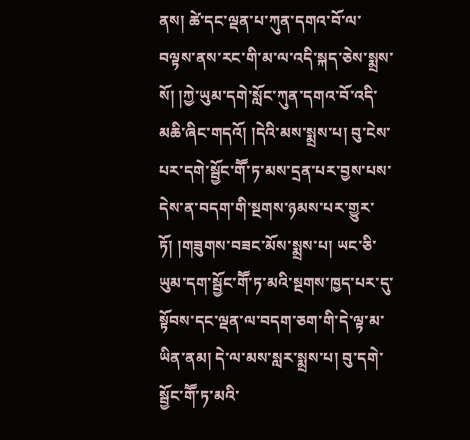ནས། ཚེ་དང་ལྡན་པ་ཀུན་དགའ་བོ་ལ་བལྟས་ནས་རང་གི་མ་ལ་འདི་སྐད་ཅེས་སྨྲས་སོ། །ཀྱེ་ཡུམ་དགེ་སློང་ཀུན་དགའ་བོ་འདི་མཆི་ཞིང་གདའོ། །དེའི་མས་སྨྲས་པ། བུ་ངེས་པར་དགེ་སྦྱོང་གཽ་ཏ་མས་དྲན་པར་བྱས་པས་དེས་ན་བདག་གི་སྔགས་ཉམས་པར་གྱུར་ཏོ། །གཟུགས་བཟང་མོས་སྨྲས་པ། ཡང་ཅི་ཡུམ་དག་སྦྱོང་གཽ་ཏ་མའི་སྔགས་ཁྱད་པར་དུ་སྟོབས་དང་ལྡན་ལ་བདག་ཅག་གི་དེ་ལྟ་མ་ཡིན་ནམ། དེ་ལ་མས་སླར་སྨྲས་པ། བུ་དགེ་སྦྱོང་གཽ་ཏ་མའི་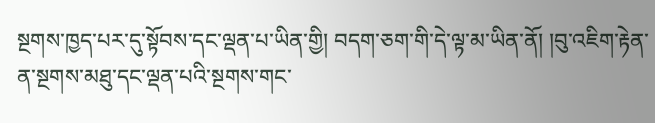སྔགས་ཁྱད་པར་དུ་སྟོབས་དང་ལྡན་པ་ཡིན་གྱི། བདག་ཅག་གི་དེ་ལྟ་མ་ཡིན་ནོ། །བུ་འཇིག་རྟེན་ན་སྔགས་མཐུ་དང་ལྡན་པའི་སྔགས་གང་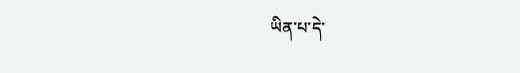ཡིན་པ་དེ་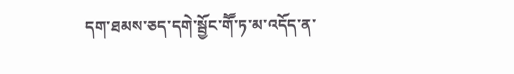དག་ཐམས་ཅད་དགེ་སྦྱོང་གཽ་ཏ་མ་འདོད་ན་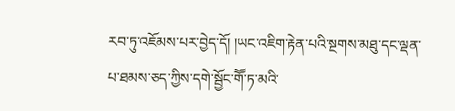རབ་ཏུ་འཇོམས་པར་བྱེད་དོ། །ཡང་འཇིག་རྟེན་པའི་སྔགས་མཐུ་དང་ལྡན་པ་ཐམས་ཅད་ཀྱིས་དགེ་སྦྱོང་གཽ་ཏ་མའི་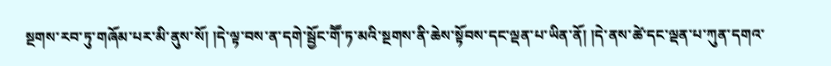སྔགས་རབ་ཏུ་གཞོམ་པར་མི་ནུས་སོ། །དེ་ལྟ་བས་ན་དགེ་སྦྱོང་གཽ་ཏ་མའི་སྔགས་ནི་ཆེས་སྟོབས་དང་ལྡན་པ་ཡིན་ནོ། །དེ་ནས་ཚེ་དང་ལྡན་པ་ཀུན་དགའ་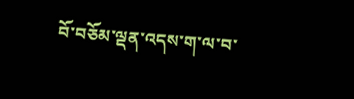བོ་བཅོམ་ལྡན་འདས་ག་ལ་བ་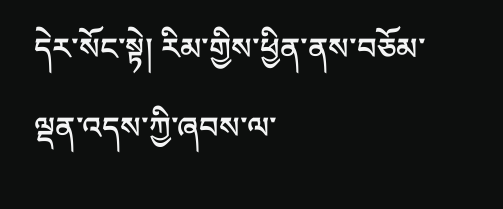དེར་སོང་སྟེ། རིམ་གྱིས་ཕྱིན་ནས་བཅོམ་ལྡན་འདས་ཀྱི་ཞབས་ལ་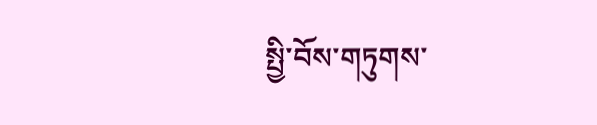སྤྱི་བོས་གཏུགས་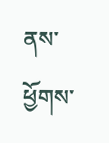ནས་ཕྱོགས་